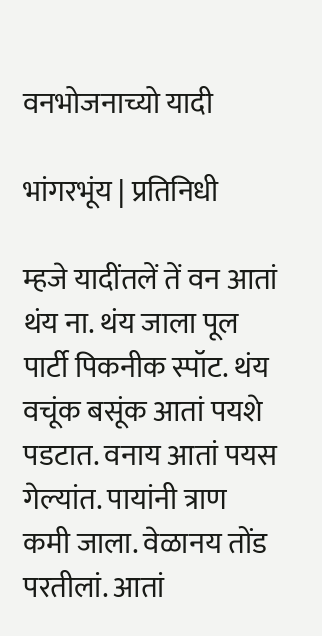वनभोजनाच्यो यादी

भांगरभूंय | प्रतिनिधी

म्हजे यादींतलें तें वन आतां थंय ना. थंय जाला पूल पार्टी पिकनीक स्पॉट. थंय वचूंक बसूंक आतां पयशे पडटात. वनाय आतां पयस गेल्यांत. पायांनी त्राण कमी जाला. वेळानय तोंड परतीलां. आतां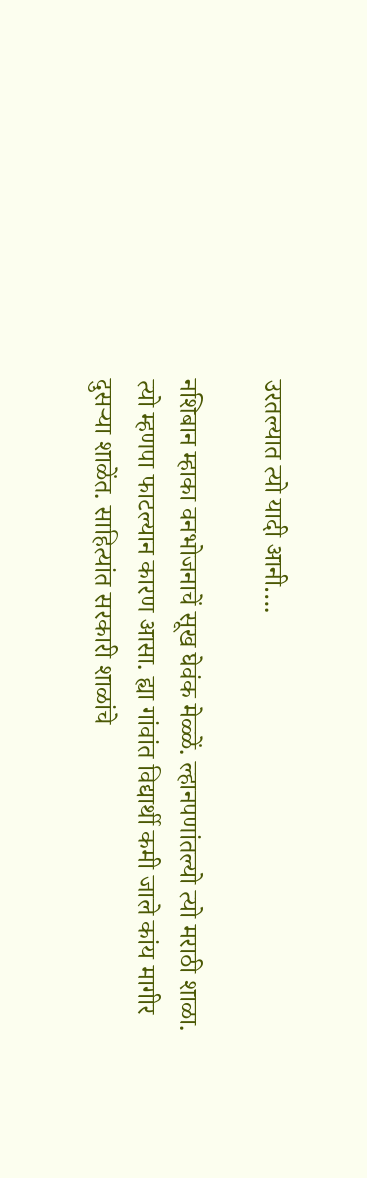उरतल्यात त्यो यादी आनी….

नशिबान म्हाका वनभोजनाचें सूख घेवंक मेळ्ळें. ल्हानपणांतल्यो त्यो मराठी शाळा. त्यो म्हणपा फाटल्यान कारण आसा. ह्या गांवांत विद्यार्थी कमी जाले कांय मागीर दुसऱ्या शाळेंत. साहित्यांत सरकारी शाळांचे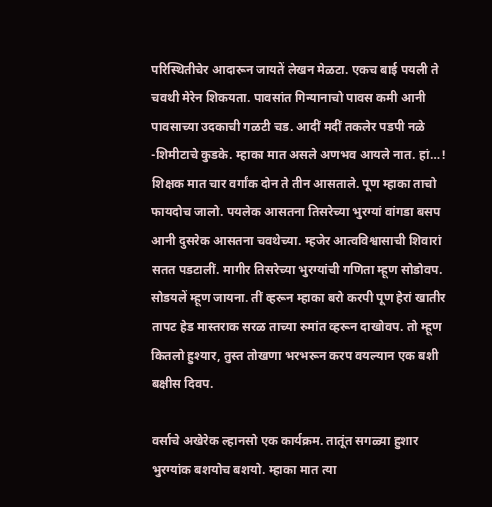परिस्थितीचेर आदारून जायतें लेखन मेळटा. एकच बाई पयली ते चवथी मेरेन शिकयता. पावसांत गिन्यानाचो पावस कमी आनी पावसाच्या उदकाची गळटी चड. आदीं मदीं तकलेर पडपी नळे -शिमीटाचे कुडके. म्हाका मात असले अणभव आयले नात. हां…! शिक्षक मात चार वर्गांक दोन ते तीन आसताले. पूण म्हाका ताचो फायदोच जालो. पयलेक आसतना तिसरेच्या भुरग्यां वांगडा बसप आनी दुसरेक आसतना चवथेच्या. म्हजेर आत्वविश्वासाची शिवारां सतत पडटालीं. मागीर तिसरेच्या भुरग्यांची गणिता म्हूण सोडोवप. सोडयलें म्हूण जायना. तीं व्हरून म्हाका बरो करपी पूण हेरां खातीर तापट हेड मास्तराक सरळ ताच्या रुमांत व्हरून दाखोवप. तो म्हूण कितलो हुश्यार, तुस्त तोखणा भरभरून करप वयल्यान एक बशी बक्षीस दिवप.

वर्साचे अखेरेक ल्हानसो एक कार्यक्रम. तातूंत सगळ्या हुशार भुरग्यांक बशयोच बशयो. म्हाका मात त्या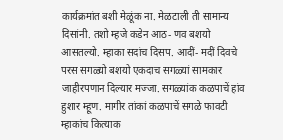कार्यक्रमांत बशी मेळूंक ना. मेळटाली ती सामान्य दिसांनी. तशो म्हजे कडेन आठ- णव बशयो आसतल्यो. म्हाका सदांच दिसप. आदीं- मदीं दिवचे परस सगळ्यो बशयो एकदाच सगळ्यां सामकार जाहीरपणान दिल्यार मज्जा. सगळ्यांक कळपाचें हांव हुशार म्हूण. मागीर तांकां कळपाचें सगळे फावटी म्हाकांच कित्याक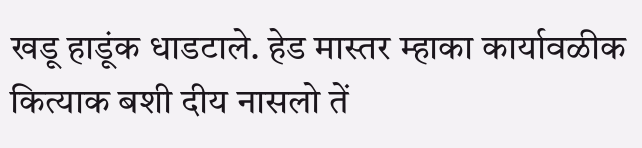खडू हाडूंक धाडटाले. हेड मास्तर म्हाका कार्यावळीक कित्याक बशी दीय नासलो तें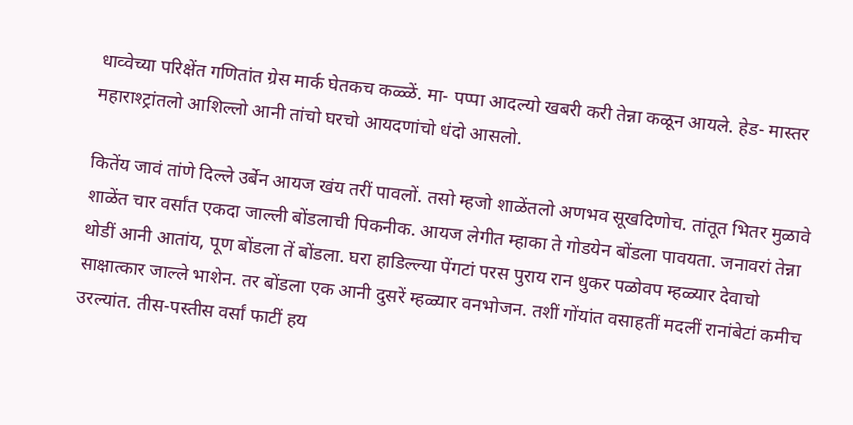धाव्वेच्या परिक्षेंत गणितांत ग्रेस मार्क घेतकच कळ्ळें. मा- पप्पा आदल्यो खबरी करी तेन्ना कळून आयले. हेड- मास्तर महाराश्ट्रांतलो आशिल्लो आनी तांचो घरचो आयदणांचो धंदो आसलो.

कितेंय जावं तांणे दिल्ले उर्बेन आयज खंय तरीं पावलों. तसो म्हजो शाळेंतलो अणभव सूखदिणोच. तांतूत भितर मुळावे शाळेंत चार वर्सांत एकदा जाल्ली बोंडलाची पिकनीक. आयज लेगीत म्हाका ते गोडयेन बोंडला पावयता. जनावरां तेन्ना थोडीं आनी आतांय, पूण बोंडला तें बोंडला. घरा हाडिल्ल्या पेंगटां परस पुराय रान धुकर पळोवप म्हळ्यार देवाचो साक्षात्कार जाल्ले भाशेन. तर बोंडला एक आनी दुसरें म्हळ्यार वनभोजन. तशीं गोंयांत वसाहतीं मदलीं रानांबेटां कमीच उरल्यांत. तीस-पस्तीस वर्सां फाटीं हय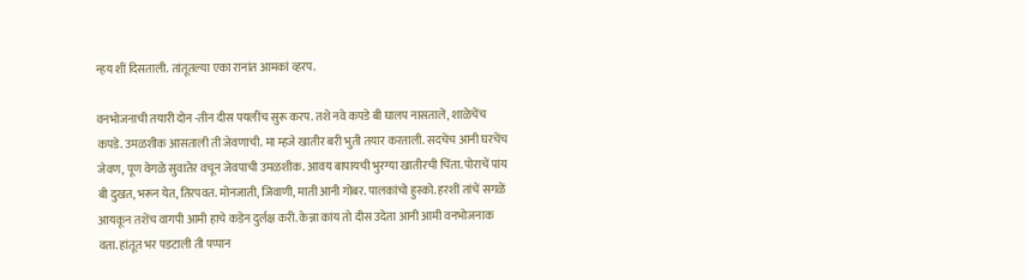न्हय शीं दिसताली. तांतूतल्या एका रानांत आमकां व्हरप.

वनभोजनाची तयारी दोन -तीन दीस पयलींच सुरू करप. तशे नवे कपडे बी घालप नासतालें, शाळेचेंच कपडे. उमळशीक आसताली ती जेवणाची. मा म्हजे खातीर बरी भुती तयार करताली. सदचेंच आनी घरचेंच जेवण, पूण वेगळे सुवातेर वचून जेवपाची उमळशीक. आवय बापायची भुरग्या खातीरची चिंता. पोराचें पांय बी दुखत, भरून येत, तिरपवत. मोनजाती, जिवाणी, माती आनी गोबर. पालकांचो हुस्को. हरशीं तांचें सगळें आयकून तशेंच वागपी आमी हाचे कडेन दुर्लक्ष करी. केन्ना कांय तो दीस उदेता आनी आमी वनभोजनाक वता. हांतूत भर पडटाली ती पप्पान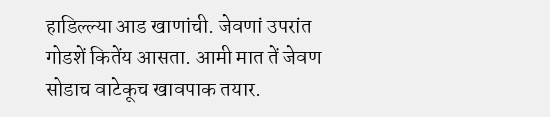हाडिल्ल्या आड खाणांची. जेवणां उपरांत गोडशें कितेंय आसता. आमी मात तें जेवण सोडाच वाटेकूच खावपाक तयार.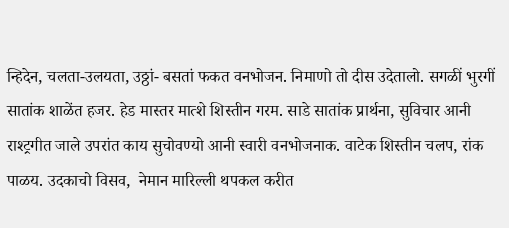न्हिदेन, चलता-उलयता, उठ्ठां- बसतां फकत वनभोजन. निमाणो तो दीस उदेतालो. सगळीं भुरगीं सातांक शाळेंत हजर. हेड मास्तर मात्शे शिस्तीन गरम. साडे सातांक प्रार्थना, सुविचार आनी राश्ट्रगीत जाले उपरांत काय सुचोवण्यो आनी स्वारी वनभोजनाक. वाटेक शिस्तीन चलप, रांक पाळय. उदकाचो विसव,  नेमान मारिल्ली थपकल करीत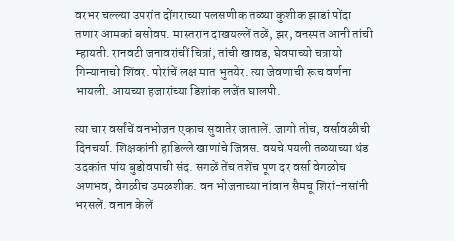वरभर चल्ल्या उपरांत दोंगराच्या पलसणीक तळ्या कुशीक झाडां पोंदा तणार आमकां बसोवप. मास्तरान दाखयल्लें तळें, झर, वनस्पत आनी तांची म्हायती. रानवटी जनावरांचीं चित्रां, तांची खावड, घेवपाच्यो चत्रायो गिन्यानाचो शिंवर. पोरांचें लक्ष मात भुतयेर. त्या जेवणाची रूच वर्णना भायली. आयच्या हजारांच्या डिशांक लजेंत घालपी.

त्या चार वर्सांचें वनभोजन एकाच सुवातेर जातालें. जागो तोच, वर्सावळीची दिनचर्या. शिक्षकांनी हाडिल्ले खाणांचे जिन्नस. वयचे पयली तळ्याच्या थंड उदकांत पांय बुडोवपाची संद. सगळें तेंच तशेंच पूण दर वर्सा वेगळोच अणभव, वेगळीच उमळशीक. वन भोजनाच्या नांवान सैमचू शिरां-नसांनी भरसलें. वनान केलें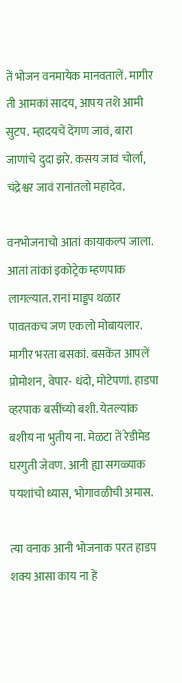तें भोजन वनमायेक मानवतालें. मागीर ती आमकां सादय, आपय तशे आमी सुटप. म्हादयचें देंगण जावं, बारा जाणांचे दुदा झरे. कसय जावं चोर्ला, चंद्रेश्वर जावं रानांतलो महादेव.

वनभोजनाचो आतां कायाकल्प जाला. आतां तांकां इकोट्रेक म्हणपाक लागल्यात. रानां माड्डप थळार पावतकच जण एकलो मोबायलार. मागीर भरता बसकां. बसकेंत आपलें प्रोमोशन, वेपार- धंदो, मोटेपणां. हाडपा व्हरपाक बसींच्यो बशी. येतल्यांक बशीय ना भुतीय ना. मेळटा तें रेडीमेड घरगुती जेवण. आनी ह्या सगळ्याक पयशांचो ध्यास, भोगावळीची अमास.

त्या वनाक आनी भोजनाक परत हाडप शक्य आसा काय ना हें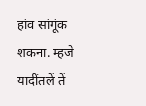हांव सांगूंक शकना. म्हजे यादींतलें तें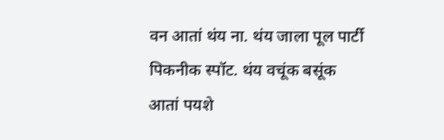वन आतां थंय ना. थंय जाला पूल पार्टी पिकनीक स्पॉट. थंय वचूंक बसूंक आतां पयशे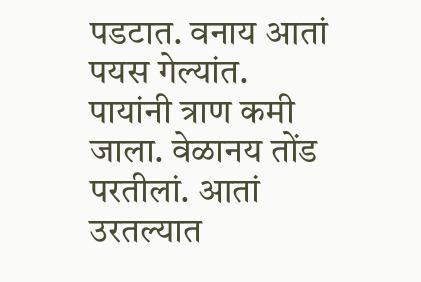पडटात. वनाय आतां पयस गेल्यांत. पायांनी त्राण कमी जाला. वेळानय तोंड परतीलां. आतां उरतल्यात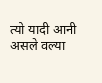त्यो यादी आनी असले वल्या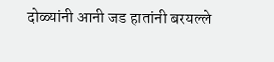दोळ्यांनी आनी जड हातांनी बरयल्ले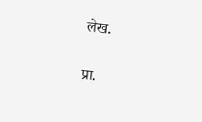लेख.

प्रा.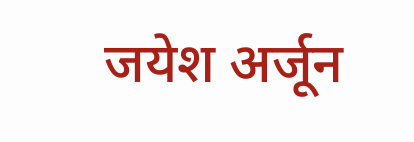जयेश अर्जून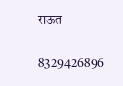राऊत

8329426896